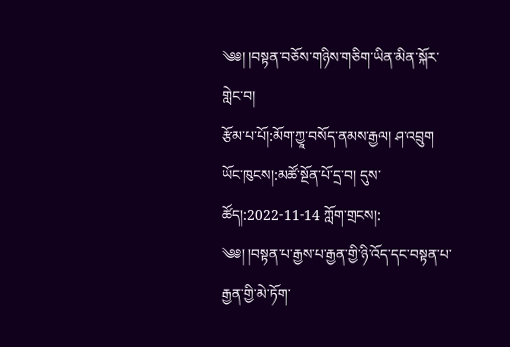༄༅། །བསྟན་བཅོས་གཉིས་གཅིག་ཡིན་མིན་སྐོར་གླེང་བ།
རྩོམ་པ་པོ།:མོག་ཀྱཱ་བསོད་ནམས་རྒྱལ། ཤ་འབྲུག ཡོང་ཁུངས།:མཚོ་སྔོན་པོ་དྲ་བ། དུས་ཚོད།:2022-11-14 ཀློག་གྲངས།:
༄༅། །བསྟན་པ་རྒྱས་པ་རྒྱན་གྱི་ཉི་འོད་དང་བསྟན་པ་རྒྱན་གྱི་མེ་ཏོག་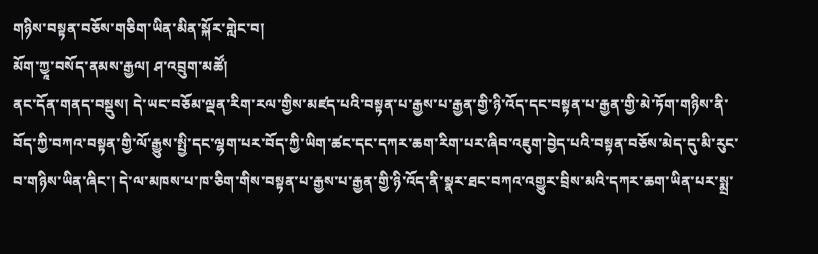གཉིས་བསྟན་བཅོས་གཅིག་ཡིན་མིན་སྐོར་གླེང་བ།
མོག་ཀྱཱ་བསོད་ནམས་རྒྱལ། ཤ་འབྲུག་མཚོ།
ནང་དོན་གནད་བསྡུས། དེ་ཡང་བཅོམ་ལྡན་རིག་རལ་གྱིས་མཛད་པའི་བསྟན་པ་རྒྱས་པ་རྒྱན་གྱི་ཉི་འོད་དང་བསྟན་པ་རྒྱན་གྱི་མེ་ཏོག་གཉིས་ནི་བོད་ཀྱི་བཀའ་བསྟན་གྱི་ལོ་རྒྱུས་སྤྱི་དང་ལྷག་པར་བོད་ཀྱི་ཡིག་ཚང་དང་དཀར་ཆག་རིག་པར་ཞིབ་འཇུག་བྱེད་པའི་བསྟན་བཅོས་མེད་དུ་མི་རུང་བ་གཉིས་ཡིན་ཞིང་། དེ་ལ་མཁས་པ་ཁ་ཅིག་གིས་བསྟན་པ་རྒྱས་པ་རྒྱན་གྱི་ཉི་འོད་ནི་སྣར་ཐང་བཀའ་འགྱུར་བྲིས་མའི་དཀར་ཆག་ཡིན་པར་སྨྲ་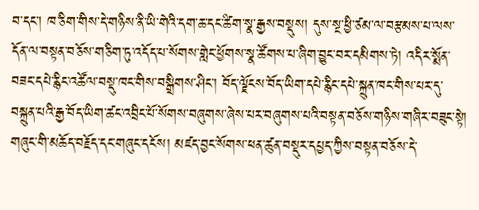བ་དང་། ཁ་ཅིག་གིས་དེ་གཉིས་ནི་ཡི་གེའི་དག་ཆ་དང་ཚིག་སྣ་རྒྱས་བསྡུས། དུས་སྔ་ཕྱི་ཙམ་ལ་བརྩམས་པ་ལས་དོན་ལ་བསྟན་བཅོས་གཅིག་ཏུ་འདོད་པ་སོགས་གླེང་ཕྱོགས་སྣ་ཚོགས་པ་ཞིག་བྱུང་བར་དམིགས་ཏེ། འདིར་སྨོན་བཟང་དཔེ་རྙིང་འཚོལ་བསྡུ་ཁང་གིས་བསྒྲིགས་ཤིང་། བོད་ལྗོངས་བོད་ཡིག་དཔེ་རྙིང་དཔེ་སྐྲུན་ཁང་གིས་པར་དུ་བསྐྲུན་པའི་རྒྱ་བོད་ཡིག་ཚང་འབྲིང་པོ་སོགས་བཞུགས་ཞེས་པར་བཞུགས་པའི་བསྟན་བཅོས་གཉིས་གཞིར་བཟུང་སྟེ། གཞུང་གི་མཆོད་བརྗོད་དང་གཞུང་དངོས། མཛད་བྱང་སོགས་ཕན་ཚུན་བསྡུར་དཔྱད་ཀྱིས་བསྟན་བཅོས་དེ་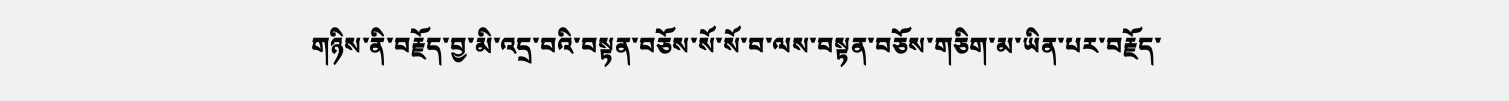གཉིས་ནི་བརྗོད་བྱ་མི་འདྲ་བའི་བསྟན་བཅོས་སོ་སོ་བ་ལས་བསྟན་བཅོས་གཅིག་མ་ཡིན་པར་བརྗོད་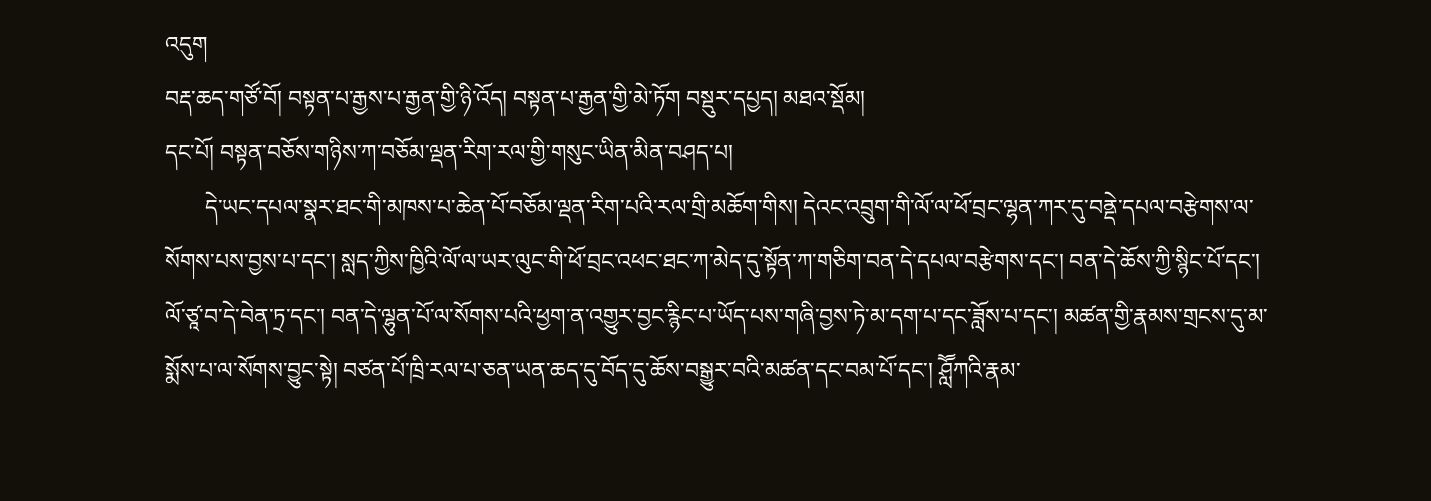འདུག
བརྡ་ཆད་གཙོ་བོ། བསྟན་པ་རྒྱས་པ་རྒྱན་གྱི་ཉི་འོད། བསྟན་པ་རྒྱན་གྱི་མེ་ཏོག བསྡུར་དཔྱད། མཐའ་སྡོམ།
དང་པོ། བསྟན་བཅོས་གཉིས་ཀ་བཅོམ་ལྡན་རིག་རལ་གྱི་གསུང་ཡིན་མིན་བཤད་པ།
       དེ་ཡང་དཔལ་སྣར་ཐང་གི་མཁས་པ་ཆེན་པོ་བཅོམ་ལྡན་རིག་པའི་རལ་གྲི་མཆོག་གིས། དེའང་འབྲུག་གི་ལོ་ལ་ཕོ་བྲང་ལྷན་ཀར་དུ་བནྡེ་དཔལ་བརྩེགས་ལ་སོགས་པས་བྱས་པ་དང་། སླད་ཀྱིས་ཁྱིའི་ལོ་ལ་ཡར་ལུང་གི་ཕོ་བྲང་འཕང་ཐང་ཀ་མེད་དུ་སྟོན་ཀ་གཅིག་བན་དེ་དཔལ་བརྩེགས་དང་། བན་དེ་ཆོས་ཀྱི་སྙིང་པོ་དང་། ལོ་ཙཱ་བ་དེ་བེན་ཏྲ་དང་། བན་དེ་ལྷུན་པོ་ལ་སོགས་པའི་ཕྱག་ན་འགྱུར་བྱང་རྙིང་པ་ཡོད་པས་གཞི་བྱས་ཏེ་མ་དག་པ་དང་ཟློས་པ་དང་། མཚན་གྱི་རྣམས་གྲངས་དུ་མ་སྨོས་པ་ལ་སོགས་བྱུང་སྟེ། བཙན་པོ་ཁྲི་རལ་པ་ཅན་ཡན་ཆད་དུ་བོད་དུ་ཆོས་བསྒྱུར་བའི་མཚན་དང་བམ་པོ་དང་། ཤླཽཀའི་རྣམ་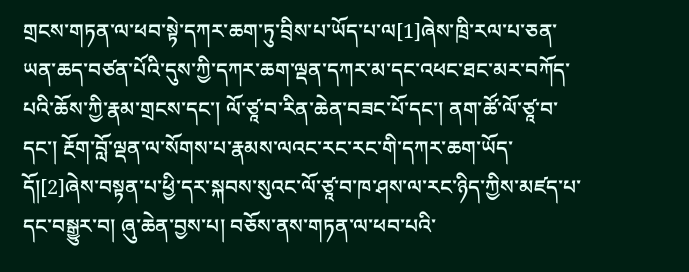གྲངས་གཏན་ལ་ཕབ་སྟེ་དཀར་ཆག་ཏུ་བྲིས་པ་ཡོད་པ་ལ[1]ཞེས་ཁྲི་རལ་པ་ཅན་ཡན་ཆད་བཙན་པོའི་དུས་ཀྱི་དཀར་ཆག་ལྡན་དཀར་མ་དང་འཕང་ཐང་མར་བཀོད་པའི་ཆོས་ཀྱི་རྣམ་གྲངས་དང་། ལོ་ཙཱ་བ་རིན་ཆེན་བཟང་པོ་དང་། ནག་ཚོ་ལོ་ཙཱ་བ་དང་། རྔོག་བློ་ལྡན་ལ་སོགས་པ་རྣམས་ལའང་རང་རང་གི་དཀར་ཆག་ཡོད་དོ།[2]ཞེས་བསྟན་པ་ཕྱི་དར་སྐབས་སུའང་ལོ་ཙཱ་བ་ཁ་ཤས་ལ་རང་ཉིད་ཀྱིས་མཛད་པ་དང་བསྒྱུར་བ། ཞུ་ཆེན་བྱས་པ། བཅོས་ནས་གཏན་ལ་ཕབ་པའི་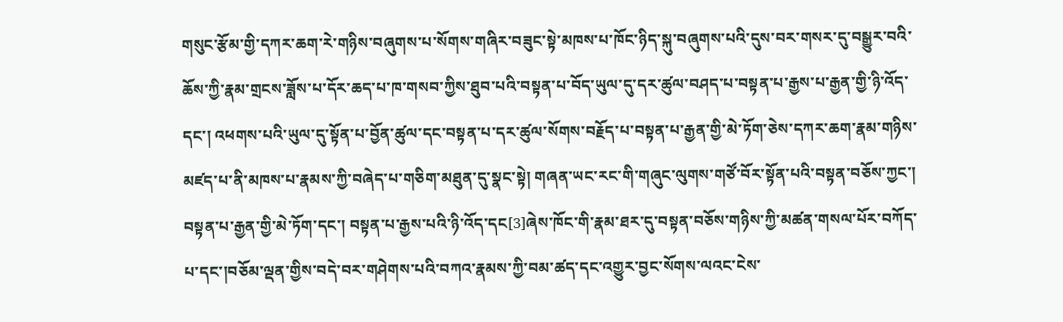གསུང་རྩོམ་གྱི་དཀར་ཆག་རེ་གཉིས་བཞུགས་པ་སོགས་གཞིར་བཟུང་སྟེ་མཁས་པ་ཁོང་ཉིད་སྐུ་བཞུགས་པའི་དུས་བར་གསར་དུ་བསྒྱུར་བའི་ཆོས་ཀྱི་རྣམ་གྲངས་ཟློས་པ་དོར་ཆད་པ་ཁ་གསབ་ཀྱིས་ཐུབ་པའི་བསྟན་པ་བོད་ཡུལ་དུ་དར་ཚུལ་བཤད་པ་བསྟན་པ་རྒྱས་པ་རྒྱན་གྱི་ཉི་འོད་དང་། འཕགས་པའི་ཡུལ་དུ་སྟོན་པ་བྱོན་ཚུལ་དང་བསྟན་པ་དར་ཚུལ་སོགས་བརྗོད་པ་བསྟན་པ་རྒྱན་གྱི་མེ་ཏོག་ཅེས་དཀར་ཆག་རྣམ་གཉིས་མཛད་པ་ནི་མཁས་པ་རྣམས་ཀྱི་བཞེད་པ་གཅིག་མཐུན་དུ་སྣང་སྟེ། གཞན་ཡང་རང་གི་གཞུང་ལུགས་གཙོ་བོར་སྟོན་པའི་བསྟན་བཅོས་ཀྱང་། བསྟན་པ་རྒྱན་གྱི་མེ་ཏོག་དང་། བསྟན་པ་རྒྱས་པའི་ཉི་འོད་དང[3]ཞེས་ཁོང་གི་རྣམ་ཐར་དུ་བསྟན་བཅོས་གཉིས་ཀྱི་མཚན་གསལ་པོར་བཀོད་པ་དང་།བཅོམ་ལྡན་གྱིས་བདེ་བར་གཤེགས་པའི་བཀའ་རྣམས་ཀྱི་བམ་ཚད་དང་འགྱུར་བྱང་སོགས་ལའང་ངེས་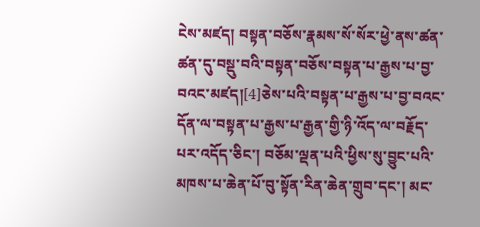ངེས་མཛད། བསྟན་བཅོས་རྣམས་སོ་སོར་ཕྱེ་ནས་ཚན་ཚན་དུ་བསྡུ་བའི་བསྟན་བཅོས་བསྟན་པ་རྒྱས་པ་བྱ་བའང་མཛད།[4]ཅེས་པའི་བསྟན་པ་རྒྱས་པ་བྱ་བའང་དོན་ལ་བསྟན་པ་རྒྱས་པ་རྒྱན་གྱི་ཉི་འོད་ལ་བརྗོད་པར་འདོད་ཅིང་། བཅོམ་ལྡན་པའི་ཕྱིས་སུ་བྱུང་པའི་མཁས་པ་ཆེན་པོ་བུ་སྟོན་རིན་ཆེན་གྲུབ་དང་། མང་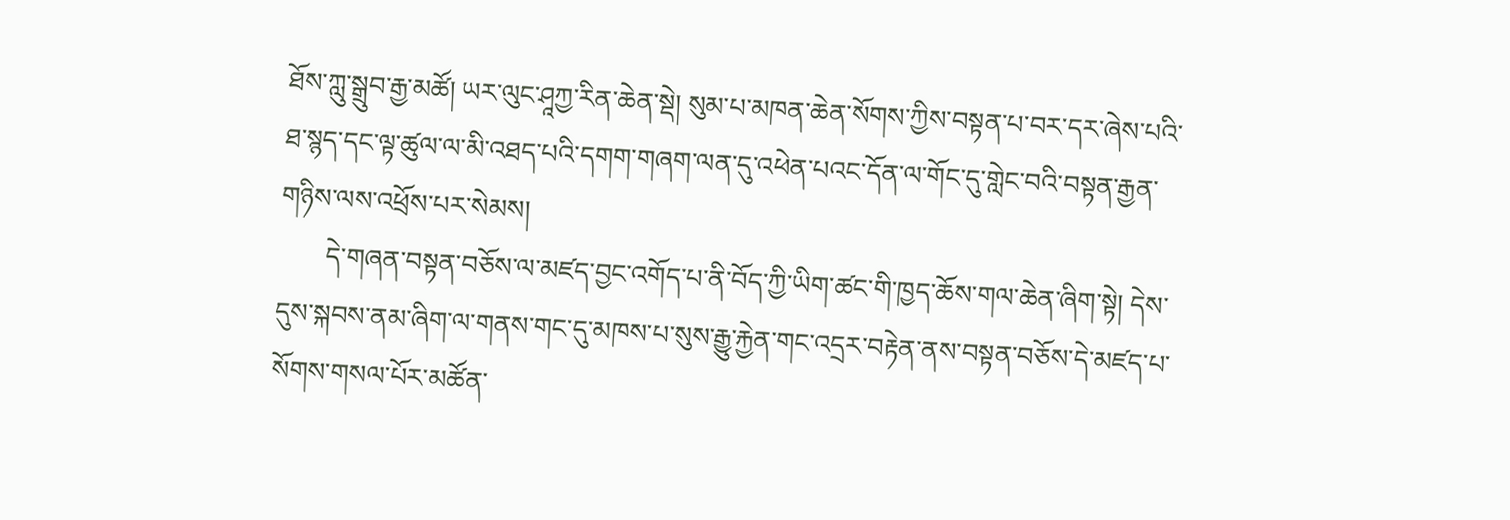ཐོས་ཀླུ་སྒྲུབ་རྒྱ་མཚོ། ཡར་ལུང་ཤཱཀྱ་རིན་ཆེན་སྡེ། སུམ་པ་མཁན་ཆེན་སོགས་ཀྱིས་བསྟན་པ་བར་དར་ཞེས་པའི་ཐ་སྙད་དང་ལྟ་ཚུལ་ལ་མི་འཐད་པའི་དགག་གཞག་ལན་དུ་འཕེན་པའང་དོན་ལ་གོང་དུ་གླེང་བའི་བསྟན་རྒྱན་གཉིས་ལས་འཕྲོས་པར་སེམས།
       དེ་གཞན་བསྟན་བཅོས་ལ་མཛད་བྱང་འགོད་པ་ནི་བོད་ཀྱི་ཡིག་ཚང་གི་ཁྱད་ཆོས་གལ་ཆེན་ཞིག་སྟེ། དེས་དུས་སྐབས་ནམ་ཞིག་ལ་གནས་གང་དུ་མཁས་པ་སུས་རྒྱུ་རྐྱེན་གང་འདྲར་བརྟེན་ནས་བསྟན་བཅོས་དེ་མཛད་པ་སོགས་གསལ་པོར་མཚོན་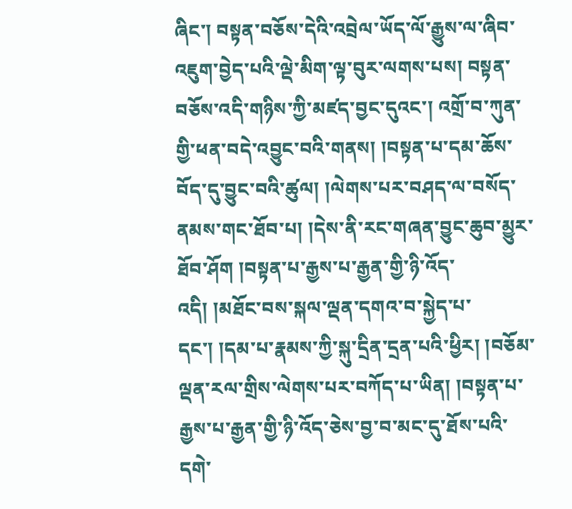ཞིང་། བསྟན་བཅོས་དེའི་འབྲེལ་ཡོད་ལོ་རྒྱུས་ལ་ཞིབ་འཇུག་བྱེད་པའི་ལྡེ་མིག་ལྟ་བུར་ལགས་པས། བསྟན་བཅོས་འདི་གཉིས་ཀྱི་མཛད་བྱང་དུའང་། འགྲོ་བ་ཀུན་གྱི་ཕན་བདེ་འབྱུང་བའི་གནས། །བསྟན་པ་དམ་ཆོས་བོད་དུ་བྱུང་བའི་ཚུལ། །ལེགས་པར་བཤད་ལ་བསོད་ནམས་གང་ཐོབ་པ། །དེས་ནི་རང་གཞན་བྱུང་ཆུབ་མྱུར་ཐོབ་ཤོག །བསྟན་པ་རྒྱས་པ་རྒྱན་གྱི་ཉི་འོད་འདི། །མཐོང་བས་སྐལ་ལྡན་དགའ་བ་སྐྱེད་པ་དང་། །དམ་པ་རྣམས་ཀྱི་སྐུ་དྲིན་དྲན་པའི་ཕྱིར། །བཅོམ་ལྡན་རལ་གྲིས་ལེགས་པར་བཀོད་པ་ཡིན། །བསྟན་པ་རྒྱས་པ་རྒྱན་གྱི་ཉི་འོད་ཅེས་བྱ་བ་མང་དུ་ཐོས་པའི་དགེ་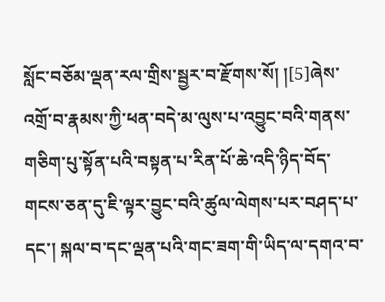སློང་བཅོམ་ལྡན་རལ་གྲིས་སྦྱར་བ་རྫོགས་སོ། །[5]ཞེས་འགྲོ་བ་རྣམས་ཀྱི་ཕན་བདེ་མ་ལུས་པ་འབྱུང་བའི་གནས་གཅིག་པུ་སྟོན་པའི་བསྟན་པ་རིན་པོ་ཆེ་འདི་ཉིད་བོད་གངས་ཅན་དུ་ཇི་ལྟར་བྱུང་བའི་ཚུལ་ལེགས་པར་བཤད་པ་དང་། སྐལ་བ་དང་ལྡན་པའི་གང་ཟག་གི་ཡིད་ལ་དགའ་བ་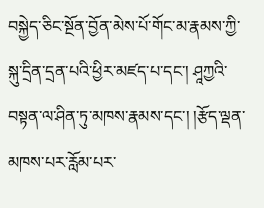བསྐྱེད་ཅིང་སྔོན་བྱོན་མེས་པོ་གོང་མ་རྣམས་ཀྱི་སྐུ་དྲིན་དྲན་པའི་ཕྱིར་མཛད་པ་དང་། ཤཱཀྱའི་བསྟན་ལ་ཤིན་ཏུ་མཁས་རྣམས་དང་། །རྩོད་ལྡན་མཁས་པར་རློམ་པར་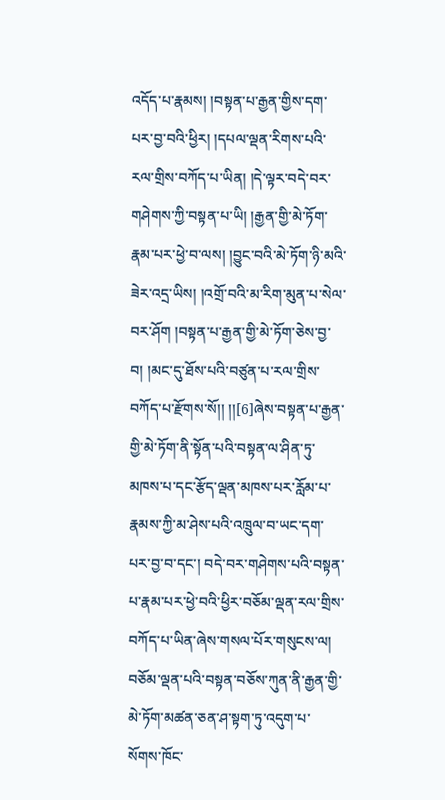འདོད་པ་རྣམས། །བསྟན་པ་རྒྱན་གྱིས་དག་པར་བྱ་བའི་ཕྱིར། །དཔལ་ལྡན་རིགས་པའི་རལ་གྲིས་བཀོད་པ་ཡིན། །དེ་ལྟར་བདེ་བར་གཤེགས་ཀྱི་བསྟན་པ་ཡི། །རྒྱན་གྱི་མེ་ཏོག་རྣམ་པར་ཕྱེ་བ་ལས། །བྱུང་བའི་མེ་ཏོག་ཉི་མའི་ཟེར་འདྲ་ཡིས། །འགྲོ་བའི་མ་རིག་མུན་པ་སེལ་བར་ཤོག །བསྟན་པ་རྒྱན་གྱི་མེ་ཏོག་ཅེས་བྱ་བ། །མང་དུ་ཐོས་པའི་བཙུན་པ་རལ་གྲིས་བཀོད་པ་རྫོགས་སོ།། །།[6]ཞེས་བསྟན་པ་རྒྱན་གྱི་མེ་ཏོག་ནི་སྟོན་པའི་བསྟན་ལ་ཤིན་ཏུ་མཁས་པ་དང་རྩོད་ལྡན་མཁས་པར་རློམ་པ་རྣམས་ཀྱི་མ་ཤེས་པའི་འཁྲུལ་བ་ཡང་དག་པར་བྱ་བ་དང་། བདེ་བར་གཤེགས་པའི་བསྟན་པ་རྣམ་པར་ཕྱེ་བའི་ཕྱིར་བཅོམ་ལྡན་རལ་གྲིས་བཀོད་པ་ཡིན་ཞེས་གསལ་པོར་གསུངས་ལ། བཅོམ་ལྡན་པའི་བསྟན་བཅོས་ཀུན་ནི་རྒྱན་གྱི་མེ་ཏོག་མཚན་ཅན་ཤ་སྟག་ཏུ་འདུག་པ་སོགས་ཁོང་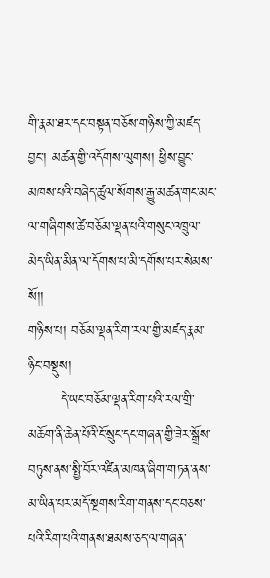གི་རྣམ་ཐར་དང་བསྟན་བཅོས་གཉིས་ཀྱི་མཛད་བྱང་། མཚན་གྱི་འདོགས་ལུགས། ཕྱིས་བྱུང་མཁས་པའི་བཞེད་ཚུལ་སོགས་རྒྱུ་མཚན་གང་མང་ལ་གཞིགས་ཚེ་བཅོམ་ལྡན་པའི་གསུང་འཁྲུལ་མེད་ཡིན་མིན་ལ་དོགས་པ་མི་དགོས་པར་སེམས་སོ།།
གཉིས་པ། བཅོམ་ལྡན་རིག་རལ་གྱི་མཛད་རྣམ་ཉིང་བསྡུས།
       དེ་ཡང་བཅོམ་ལྡན་རིག་པའི་རལ་གྲི་མཆོག་ནི་ཆེན་པོའི་ངོ་སྲུང་དང་གཞན་གྱི་ཟེར་སྒྲོས་བཏུས་ནས་སྤྱི་བོར་འཛིན་མཁན་ཞིག་གཏན་ནས་མ་ཡིན་པར་མདོ་སྔགས་རིག་གནས་དང་བཅས་པའི་རིག་པའི་གནས་ཐམས་ཅད་ལ་གཞན་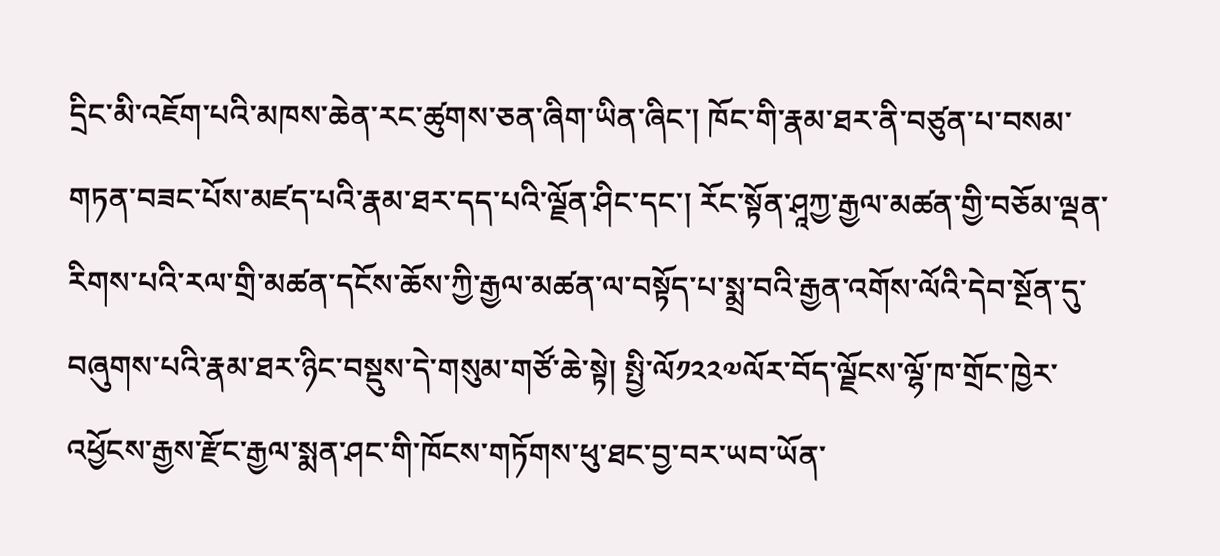དྲིང་མི་འཇོག་པའི་མཁས་ཆེན་རང་ཚུགས་ཅན་ཞིག་ཡིན་ཞིང་། ཁོང་གི་རྣམ་ཐར་ནི་བཙུན་པ་བསམ་གཏན་བཟང་པོས་མཛད་པའི་རྣམ་ཐར་དད་པའི་ལྗོན་ཤིང་དང་། རོང་སྟོན་ཤཱཀྱ་རྒྱལ་མཚན་གྱི་བཅོམ་ལྡན་རིགས་པའི་རལ་གྲི་མཚན་དངོས་ཆོས་ཀྱི་རྒྱལ་མཚན་ལ་བསྟོད་པ་སྨྲ་བའི་རྒྱན་འགོས་ལོའི་དེབ་སྔོན་དུ་བཞུགས་པའི་རྣམ་ཐར་ཉིང་བསྡུས་དེ་གསུམ་གཙོ་ཆེ་སྟེ། སྤྱི་ལོ༡༢༢༧ལོར་བོད་ལྗོངས་ལྷོ་ཁ་གྲོང་ཁྱེར་འཕྱོངས་རྒྱས་རྫོང་རྒྱལ་སྨན་ཤང་གི་ཁོངས་གཏོགས་ཕུ་ཐང་བྱ་བར་ཡབ་ཡོན་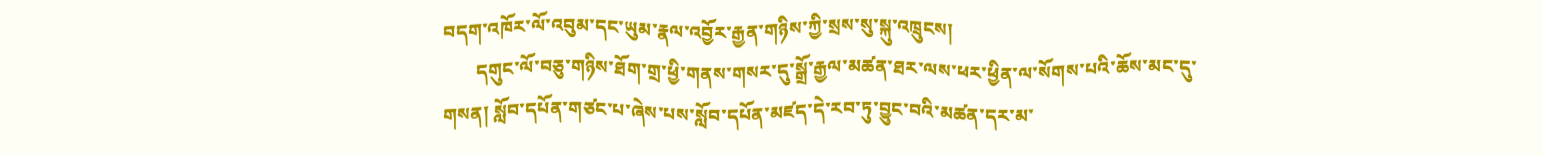བདག་འཁོར་ལོ་འབུམ་དང་ཡུམ་རྣལ་འབྱོར་རྒྱན་གཉིས་ཀྱི་སྲས་སུ་སྐུ་འཁྲུངས།
       དགུང་ལོ་བཅུ་གཉིས་ཐོག་གྲ་ཕྱི་གནས་གསར་དུ་སྒྲོ་རྒྱལ་མཚན་ཐར་ལས་ཕར་ཕྱིན་ལ་སོགས་པའི་ཆོས་མང་དུ་གསན། སློབ་དཔོན་གཙང་པ་ཞེས་པས་སློབ་དཔོན་མཛད་དེ་རབ་ཏུ་བྱུང་བའི་མཚན་དར་མ་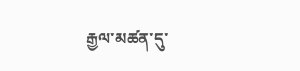རྒྱལ་མཚན་དུ་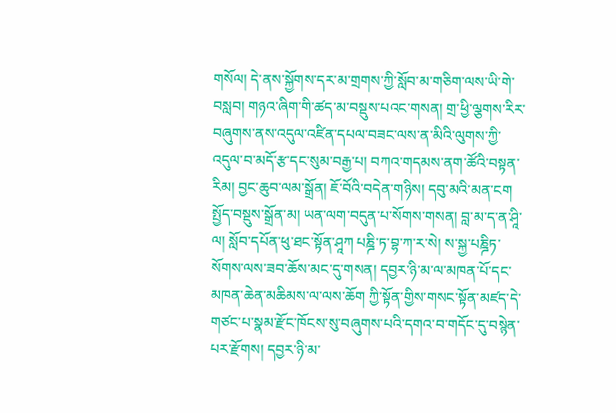གསོལ། དེ་ནས་སྐྱོགས་དར་མ་གྲགས་ཀྱི་སློབ་མ་གཅིག་ལས་ཡི་གེ་བསླབ། གཉའ་ཞིག་གི་ཚད་མ་བསྡུས་པའང་གསན། གྲ་ཕྱི་ལྕགས་རིར་བཞུགས་ནས་འདུལ་འཛིན་དཔལ་བཟང་ལས་ན་མིའི་ལུགས་ཀྱི་འདུལ་བ་མདོ་རྩ་དང་སུམ་བརྒྱ་པ། བཀའ་གདམས་ནག་ཚོའི་བསྟན་རིམ། བྱང་ཆུབ་ལམ་སྒྲོན། ཇོ་བོའི་བདེན་གཉིས། དབུ་མའི་མན་ངག སྤྱོད་བསྡུས་སྒྲོན་མ། ཡན་ལག་བདུན་པ་སོགས་གསན། བླ་མ་ད་ན་ཤཱི་ལ། སློབ་དཔོན་ཕུ་ཐང་སྟོན་ཤཱཀ པཎྜི་ཏ་བྷ་ཀ་ར་སེ། ས་སྐྱ་པཎྜིཏ་སོགས་ལས་ཟབ་ཆོས་མང་དུ་གསན། དབྱར་ཉི་མ་ལ་མཁན་པོ་དང་མཁན་ཆེན་མཆིམས་ལ་ལས་ཆོག ཀྱི་སྟོན་གྱིས་གསང་སྟོན་མཛད་དེ་གཙང་པ་སྣམ་རྫོང་ཁོངས་སུ་བཞུགས་པའི་དགའ་བ་གདོང་དུ་བསྙེན་པར་རྫོགས། དབྱར་ཉི་མ་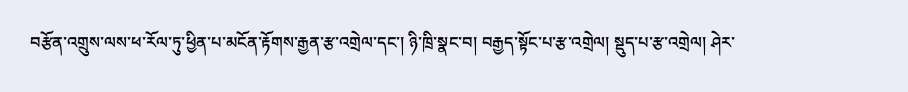བརྩོན་འགྲུས་ལས་ཕ་རོལ་ཏུ་ཕྱིན་པ་མངོན་རྟོགས་རྒྱན་རྩ་འགྲེལ་དང་། ཉི་ཁྲི་སྣང་བ། བརྒྱད་སྟོང་པ་རྩ་འགྲེལ། སྡུད་པ་རྩ་འགྲེལ། ཤེར་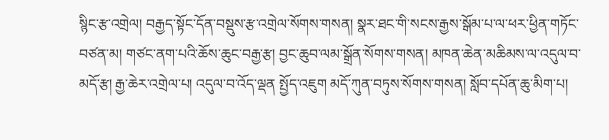སྙིང་རྩ་འགྲེལ། བརྒྱད་སྟོང་དོན་བསྡུས་རྩ་འགྲེལ་སོགས་གསན། སྣར་ཐང་གི་སངས་རྒྱས་སྒོམ་པ་ལ་ཕར་ཕྱིན་གཏོང་བཙན་མ། གཙང་ནག་པའི་ཆོས་ཆུང་བརྒྱ་རྩ། བྱང་ཆུབ་ལམ་སྒྲོན་སོགས་གསན། མཁན་ཆེན་མཆིམས་ལ་འདུལ་བ་མདོ་རྩ། རྒྱ་ཆེར་འགྲེལ་པ། འདུལ་བ་འོད་ལྡན སྤྱོད་འཇུག མདོ་ཀུན་བཏུས་སོགས་གསན། སློབ་དཔོན་ཆུ་མིག་པ།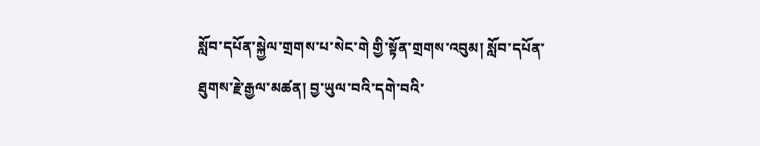སློབ་དཔོན་སྐྱེལ་གྲགས་པ་སེང་གེ གྱི་སྟོན་གྲགས་འབུམ། སློབ་དཔོན་ཐུགས་རྗེ་རྒྱལ་མཚན། བྱ་ཡུལ་བའི་དགེ་བའི་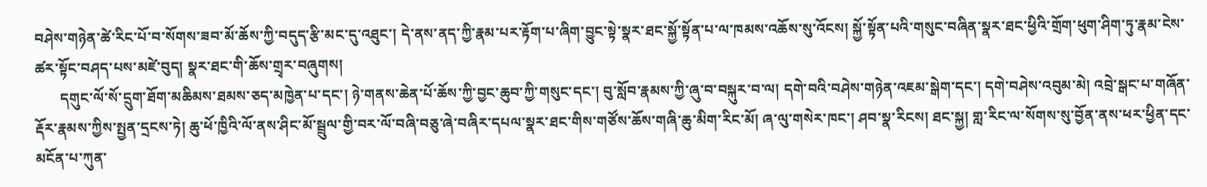བཤེས་གཉེན་ཚེ་རིང་པོ་བ་སོགས་ཟབ་མོ་ཆོས་ཀྱི་བདུད་རྩི་མང་དུ་འཐུང་། དེ་ནས་ནད་ཀྱི་རྣམ་པར་རྟོག་པ་ཞིག་བྱུང་སྟེ་སྣར་ཐང་སྐྱོ་སྟོན་པ་ལ་ཁམས་འཆོས་སུ་འོངས། སྐྱོ་སྟོན་པའི་གསུང་བཞིན་སྣར་ཐང་ཕྱིའི་གྲོག་ཕུག་ཤིག་ཏུ་རྣམ་ངེས་ཚར་སྟོང་བཤད་པས་མཛེ་བུད། སྣར་ཐང་གི་ཆོས་གྲྭར་བཞུགས།
       དགུང་ལོ་སོ་དྲུག་ཐོག་མཆིམས་ཐམས་ཅད་མཁྱེན་པ་དང་། ཉེ་གནས་ཆེན་པོ་ཆོས་ཀྱི་བྱང་ཆུབ་ཀྱི་གསུང་དང་། བུ་སློབ་རྣམས་ཀྱི་ཞུ་བ་བསྐུར་བ་ལ། དགེ་བའི་བཤེས་གཉེན་འཇམ་སྒེག་དང་། དགེ་བཤེས་འབུམ་མེ། འབྲེ་སྒང་པ་གཞོན་རྡོར་རྣམས་ཀྱིས་སྤྱན་དྲངས་ཏེ། ཆུ་ཕོ་ཁྱིའི་ལོ་ནས་ཤིང་མོ་སྦྲུལ་གྱི་བར་ལོ་བཞི་བཅུ་ཞེ་བཞིར་དཔལ་སྣར་ཐང་གིས་གཙོས་ཆོས་གཞི་ཆུ་མིག་རིང་མོ། ཞ་ལུ་གསེར་ཁང་། ཤབ་སྣ་རིངས། ཐང་སྐྱ། གླ་རིང་ལ་སོགས་སུ་བྱོན་ནས་ཕར་ཕྱིན་དང་མངོན་པ་ཀུན་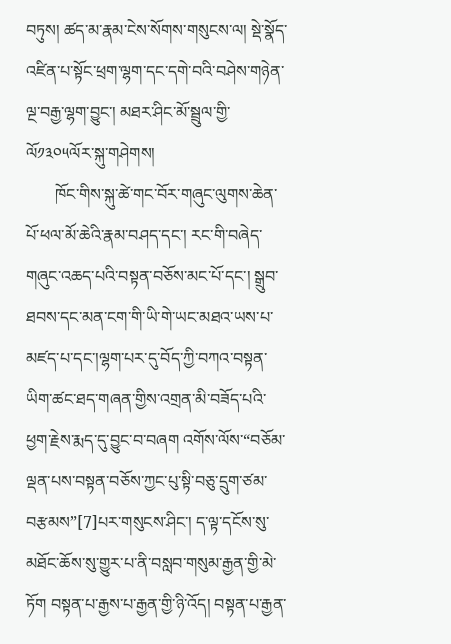བཏུས། ཚད་མ་རྣམ་ངེས་སོགས་གསུངས་ལ། སྡེ་སྣོད་འཛིན་པ་སྟོང་ཕྲག་ལྷག་དང་དགེ་བའི་བཤེས་གཉེན་ལྔ་བརྒྱ་ལྷག་བྱུང་། མཐར་ཤིང་མོ་སྦྲུལ་གྱི་ལོ༡༣༠༥ལོར་སྐུ་གཤེགས།
       ཁོང་གིས་སྐུ་ཚེ་གང་བོར་གཞུང་ལུགས་ཆེན་པོ་ཕལ་མོ་ཆེའི་རྣམ་བཤད་དང་། རང་གི་བཞེད་གཞུང་འཆད་པའི་བསྟན་བཅོས་མང་པོ་དང་། སྒྲུབ་ཐབས་དང་མན་ངག་གི་ཡི་གེ་ཡང་མཐའ་ཡས་པ་མཛད་པ་དང་།ལྷག་པར་དུ་བོད་ཀྱི་བཀའ་བསྟན་ཡིག་ཚང་ཐད་གཞན་གྱིས་འགྲན་མི་བཟོད་པའི་ཕྱག་རྗེས་རྨད་དུ་བྱུང་བ་བཞག འགོས་ལོས་“བཅོམ་ལྡན་པས་བསྟན་བཅོས་ཀྱང་པུ་སྟི་བཅུ་དྲུག་ཙམ་བརྩམས”[7]པར་གསུངས་ཤིང་། ད་ལྟ་དངོས་སུ་མཐོང་ཆོས་སུ་གྱུར་པ་ནི་བསླབ་གསུམ་རྒྱན་གྱི་མེ་ཏོག བསྟན་པ་རྒྱས་པ་རྒྱན་གྱི་ཉི་འོད། བསྟན་པ་རྒྱན་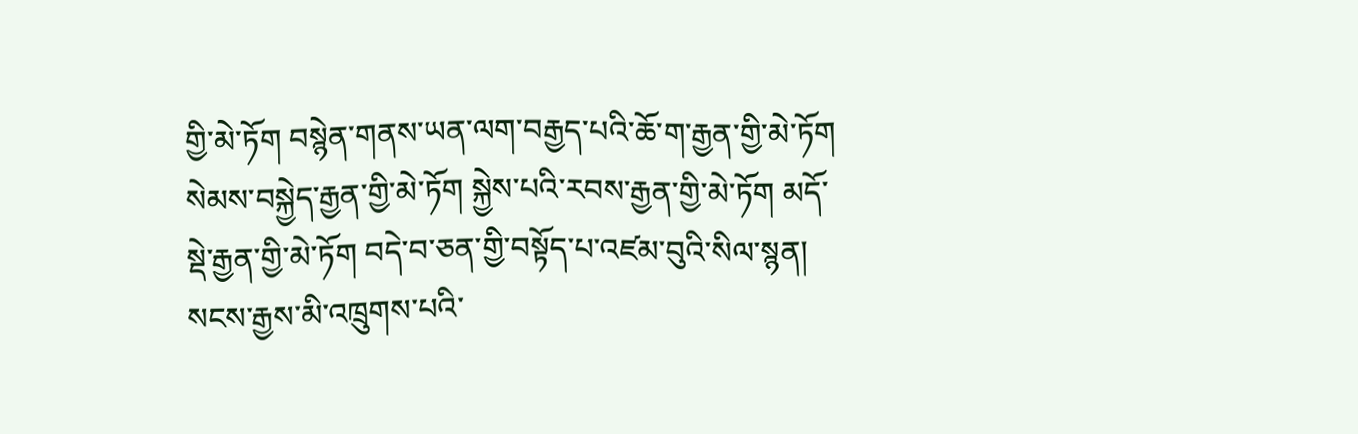གྱི་མེ་ཏོག བསྙེན་གནས་ཡན་ལག་བརྒྱད་པའི་ཆོ་ག་རྒྱན་གྱི་མེ་ཏོག སེམས་བསྐྱེད་རྒྱན་གྱི་མེ་ཏོག སྐྱེས་པའི་རབས་རྒྱན་གྱི་མེ་ཏོག མདོ་སྡེ་རྒྱན་གྱི་མེ་ཏོག བདེ་བ་ཅན་གྱི་བསྟོད་པ་འཛམ་བུའི་སིལ་སྙན། སངས་རྒྱས་མི་འཁྲུགས་པའི་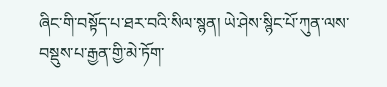ཞིང་གི་བསྟོད་པ་ཐར་བའི་སིལ་སྙན། ཡེ་ཤེས་སྙིང་པོ་ཀུན་ལས་བསྡུས་པ་རྒྱན་གྱི་མེ་ཏོག་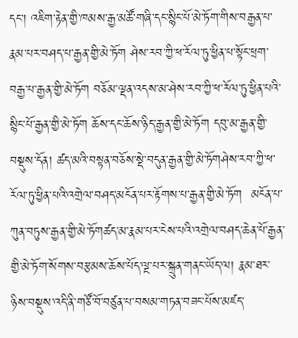དང་། འཇིག་རྟེན་གྱི་ཁམས་རྒྱ་མཚོ་གཞི་དང་སྙིང་པོ་མེ་ཏོག་གིས་བརྒྱན་པ་རྣམ་པར་བཤད་པ་རྒྱན་གྱི་མེ་ཏོག ཤེས་རབ་ཀྱི་ཕ་རོལ་ཏུ་ཕྱིན་པ་སྟོང་ཕྲག་བརྒྱ་པ་རྒྱན་གྱི་མེ་ཏོག བཅོམ་ལྡན་འདས་མ་ཤེས་རབ་ཀྱི་ཕ་རོལ་ཏུ་ཕྱིན་པའི་སྙིང་པོ་རྒྱན་གྱི་མེ་ཏོག ཆོས་དང་ཆོས་ཉིད་རྒྱན་གྱི་མེ་ཏོག དབུ་མ་རྒྱན་གྱི་བསྡུས་དོན། ཚད་མའི་བསྟན་བཅོས་སྡེ་བདུན་རྒྱན་གྱི་མེ་ཏོགཤེས་རབ་ཀྱི་ཕ་རོལ་ཏུ་ཕྱིན་པའི་འགྲེལ་བཤད་མངོན་པར་རྟོགས་པ་རྒྱན་གྱི་མེ་ཏོག  མངོན་པ་ཀུན་བཏུས་རྒྱན་གྱི་མེ་ཏོགཚད་མ་རྣམ་པར་ངེས་པའི་འགྲེལ་བཤད་ཆེན་པོ་རྒྱན་གྱི་མེ་ཏོག་སོགས་བརྩམས་ཆོས་པོད་ལྔ་པར་སྐྲུན་གནང་ཡོད་ལ། རྣམ་ཐར་ཉིས་བསྡུས་འདི་ནི་གཙོ་བོ་བཙུན་པ་བསམ་གཏན་བཟང་པོས་མཛད་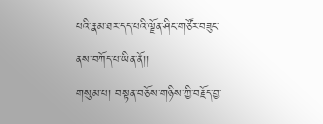པའི་རྣམ་ཐར་དད་པའི་ལྗོན་ཤིང་གཙོར་བཟུང་ནས་བཀོད་པ་ཡིན་ནོ།།
གསུམ་པ། བསྟན་བཅོས་གཉིས་ཀྱི་བརྗོད་བྱ་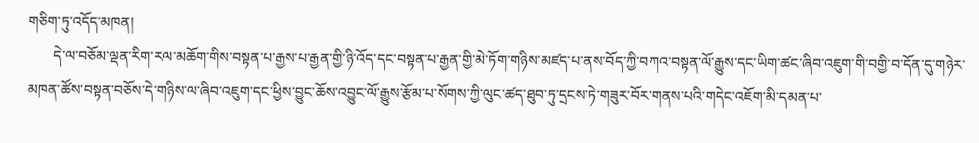གཅིག་ཏུ་འདོད་མཁན།
       དེ་ལ་བཅོམ་ལྡན་རིག་རལ་མཆོག་གིས་བསྟན་པ་རྒྱས་པ་རྒྱན་གྱི་ཉི་འོད་དང་བསྟན་པ་རྒྱན་གྱི་མེ་ཏོག་གཉིས་མཛད་པ་ནས་བོད་ཀྱི་བཀའ་བསྟན་ལོ་རྒྱུས་དང་ཡིག་ཚང་ཞིབ་འཇུག་གི་བགྱི་བ་དོན་དུ་གཉེར་མཁན་ཚོས་བསྟན་བཅོས་དེ་གཉིས་ལ་ཞིབ་འཇུག་དང་ཕྱིས་བྱུང་ཆོས་འབྱུང་ལོ་རྒྱུས་རྩོམ་པ་སོགས་ཀྱི་ལུང་ཚད་ཐུབ་ཏུ་དྲངས་ཏེ་གཟུར་བོར་གནས་པའི་གདེང་འཇོག་མི་དམན་པ་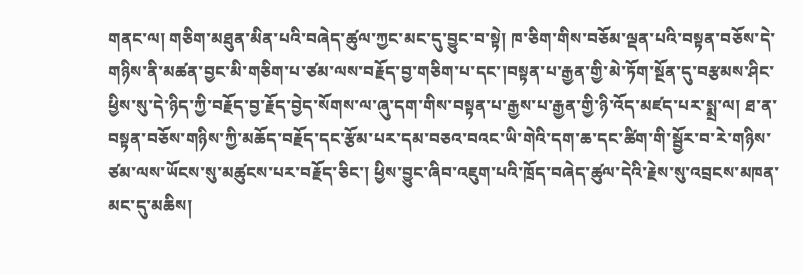གནང་ལ། གཅིག་མཐུན་མིན་པའི་བཞེད་ཚུལ་ཀྱང་མང་དུ་བྱུང་བ་སྟེ། ཁ་ཅིག་གིས་བཅོམ་ལྡན་པའི་བསྟན་བཅོས་དེ་གཉིས་ནི་མཚན་བྱང་མི་གཅིག་པ་ཙམ་ལས་བརྗོད་བྱ་གཅིག་པ་དང་།བསྟན་པ་རྒྱན་གྱི་མེ་ཏོག་སྔོན་དུ་བརྩམས་ཤིང་ཕྱིས་སུ་དེ་ཉིད་ཀྱི་བརྗོད་བྱ་རྗོད་བྱེད་སོགས་ལ་ཞུ་དག་གིས་བསྟན་པ་རྒྱས་པ་རྒྱན་གྱི་ཉི་འོད་མཛད་པར་སྨྲ་ལ། ཐ་ན་བསྟན་བཅོས་གཉིས་ཀྱི་མཆོད་བརྗོད་དང་རྩོམ་པར་དམ་བཅའ་བའང་ཡི་གེའི་དག་ཆ་དང་ཚིག་གི་སྦྱོར་བ་རེ་གཉིས་ཙམ་ལས་ཡོངས་སུ་མཚུངས་པར་བརྗོད་ཅིང་། ཕྱིས་བྱུང་ཞིབ་འཇུག་པའི་ཁྲོད་བཞེད་ཚུལ་དེའི་རྗེས་སུ་འབྲངས་མཁན་མང་དུ་མཆིས།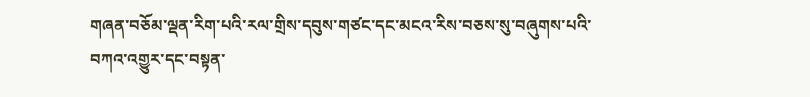གཞན་བཅོམ་ལྡན་རིག་པའི་རལ་གྲིས་དབུས་གཙང་དང་མངའ་རིས་བཅས་སུ་བཞུགས་པའི་བཀའ་འགྱུར་དང་བསྟན་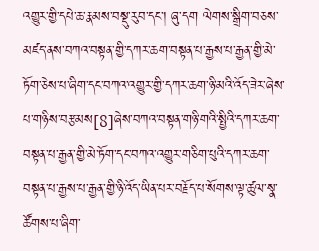འགྱུར་གྱི་དཔེ་ཆ་རྣམས་བསྡུ་རུབ་དང་། ཞུ་དག ལེགས་སྒྲིག་བཅས་མཛད་ནས་བཀའ་བསྟན་གྱི་དཀར་ཆག་བསྟན་པ་རྒྱས་པ་རྒྱན་གྱི་མེ་ཏོག་ཅེས་པ་ཞིག་དང་བཀའ་འགྱུར་གྱི་དཀར་ཆག་ཉི་མའི་འོད་ཟེར་ཞེས་པ་གཉིས་བརྩམས[8]ཞེས་བཀའ་བསྟན་གཉི་གའི་སྤྱིའི་དཀར་ཆག་བསྟན་པ་རྒྱན་གྱི་མེ་ཏོག་དང་བཀའ་འགྱུར་གཅིག་པུའི་དཀར་ཆག་བསྟན་པ་རྒྱས་པ་རྒྱན་གྱི་ཉི་འོད་ཡིན་པར་བརྗོད་པ་སོགས་ལྟ་ཚུལ་སྣ་ཚོགས་པ་ཞིག་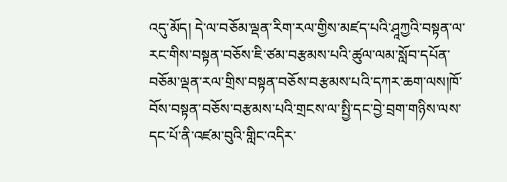འདུ་མོད། དེ་ལ་བཅོམ་ལྡན་རིག་རལ་གྱིས་མཛད་པའི་ཤཱཀྱའི་བསྟན་ལ་རང་གིས་བསྟན་བཅོས་ཇི་ཙམ་བརྩམས་པའི་ཚུལ་ལམ་སློབ་དཔོན་བཅོམ་ལྡན་རལ་གྲིས་བསྟན་བཅོས་བརྩམས་པའི་དཀར་ཆག་ལས།ཁོ་བོས་བསྟན་བཅོས་བརྩམས་པའི་གྲངས་ལ་སྤྱི་དང་བྱེ་བྲག་གཉིས་ལས་དང་པོ་ནི་འཛམ་བུའི་གླིང་འདིར་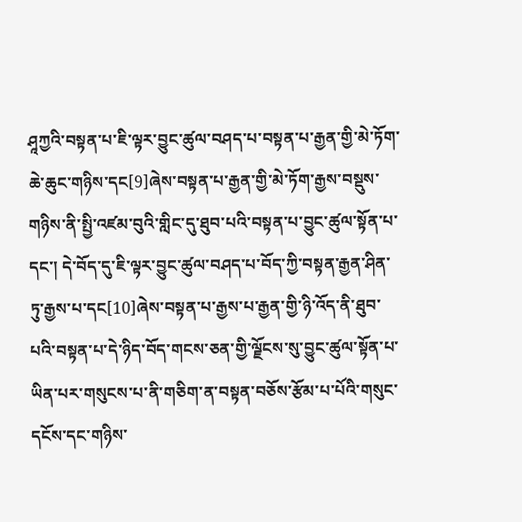ཤཱཀྱའི་བསྟན་པ་ཇི་ལྟར་བྱུང་ཚུལ་བཤད་པ་བསྟན་པ་རྒྱན་གྱི་མེ་ཏོག་ཆེ་ཆུང་གཉིས་དང[9]ཞེས་བསྟན་པ་རྒྱན་གྱི་མེ་ཏོག་རྒྱས་བསྡུས་གཉིས་ནི་སྤྱི་འཛམ་བུའི་གླིང་དུ་ཐུབ་པའི་བསྟན་པ་བྱུང་ཚུལ་སྟོན་པ་དང་། དེ་བོད་དུ་ཇི་ལྟར་བྱུང་ཚུལ་བཤད་པ་བོད་ཀྱི་བསྟན་རྒྱན་ཤིན་ཏུ་རྒྱས་པ་དང[10]ཞེས་བསྟན་པ་རྒྱས་པ་རྒྱན་གྱི་ཉི་འོད་ནི་ཐུབ་པའི་བསྟན་པ་དེ་ཉིད་བོད་གངས་ཅན་གྱི་ལྗོངས་སུ་བྱུང་ཚུལ་སྟོན་པ་ཡིན་པར་གསུངས་པ་ནི་གཅིག་ན་བསྟན་བཅོས་རྩོམ་པ་པོའི་གསུང་དངོས་དང་གཉིས་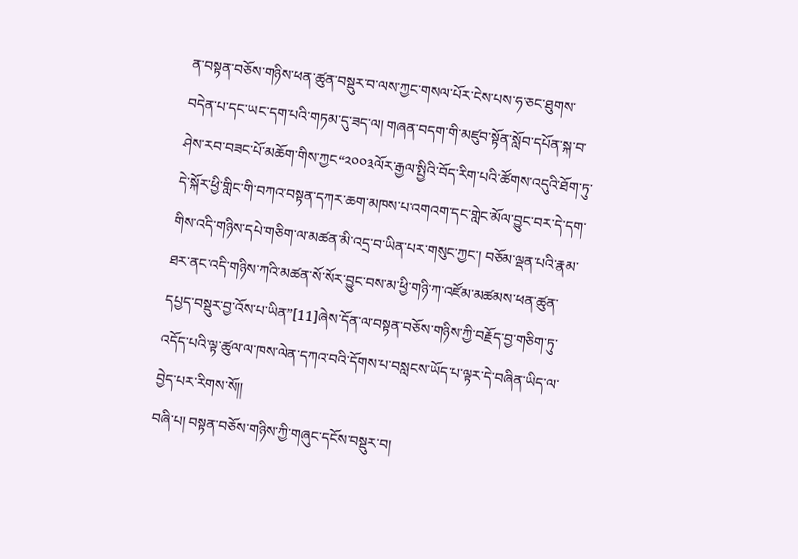ན་བསྟན་བཅོས་གཉིས་ཕན་ཚུན་བསྡུར་བ་ལས་ཀྱང་གསལ་པོར་ངེས་པས་ཧ་ཅང་ཐུགས་བདེན་པ་དང་ཡང་དག་པའི་གཏམ་དུ་ཟད་ལ། གཞན་བདག་གི་མཛུབ་སྟོན་སློབ་དཔོན་སྐ་བ་ཤེས་རབ་བཟང་པོ་མཆོག་གིས་ཀྱང“༢༠༠༣ལོར་རྒྱལ་སྤྱིའི་བོད་རིག་པའི་ཚོགས་འདུའི་ཐོག་ཏུ་དེ་སྐོར་ཕྱི་གླིང་གི་བཀའ་བསྟན་དཀར་ཆག་མཁས་པ་འགའག་དང་གླེང་མོལ་བྱུང་བར་དེ་དག་གིས་འདི་གཉིས་དཔེ་གཅིག་ལ་མཚན་མི་འདྲ་བ་ཡིན་པར་གསུང་ཀྱང་། བཅོམ་ལྡན་པའི་རྣམ་ཐར་ནང་འདི་གཉིས་ཀའི་མཚན་སོ་སོར་བྱུང་བས་མ་ཕྱི་གཉི་ཀ་འཛོམ་མཚམས་ཕན་ཚུན་དཔྱད་བསྡུར་བྱ་འོས་པ་ཡིན”[11]ཞེས་དོན་ལ་བསྟན་བཅོས་གཉིས་ཀྱི་བརྗོད་བྱ་གཅིག་ཏུ་འདོད་པའི་ལྟ་ཚུལ་ལ་ཁས་ལེན་དཀའ་བའི་དོགས་པ་བསླངས་ཡོད་པ་ལྟར་དེ་བཞིན་ཡིད་ལ་བྱེད་པར་རིགས་སོ།།
བཞི་པ། བསྟན་བཅོས་གཉིས་ཀྱི་གཞུང་དངོས་བསྡུར་བ།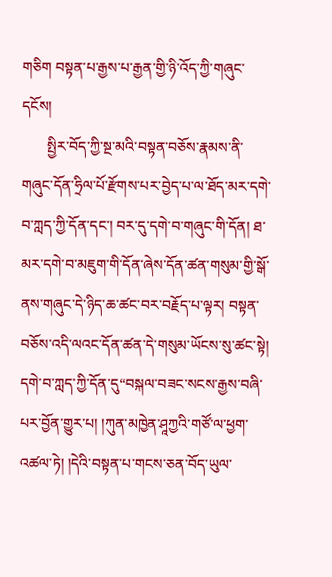གཅིག བསྟན་པ་རྒྱས་པ་རྒྱན་གྱི་ཉི་འོད་ཀྱི་གཞུང་དངོས།
       སྤྱིར་བོད་ཀྱི་སྔ་མའི་བསྟན་བཅོས་རྣམས་ནི་གཞུང་དོན་ཧྲིལ་པོ་རྫོགས་པར་བྱེད་པ་ལ་ཐོད་མར་དགེ་བ་ཀླད་ཀྱི་དོན་དང་། བར་དུ་དགེ་བ་གཞུང་གི་དོན། ཐ་མར་དགེ་བ་མཇུག་གི་དོན་ཞེས་དོན་ཚན་གསུམ་གྱི་སྒོ་ནས་གཞུང་དེ་ཉིད་ཆ་ཚང་བར་བརྗོད་པ་ལྟར། བསྟན་བཅོས་འདི་ལའང་དོན་ཚན་དེ་གསུམ་ཡོངས་སུ་ཚང་སྟེ། དགེ་བ་ཀླད་ཀྱི་དོན་དུ“བསྐལ་བཟང་སངས་རྒྱས་བཞི་པར་བྱོན་གྱུར་པ། །ཀུན་མཁྱེན་ཤཱཀྱའི་གཙོ་ལ་ཕྱག་འཚལ་ཏེ། །དེའི་བསྟན་པ་གངས་ཅན་བོད་ཡུལ་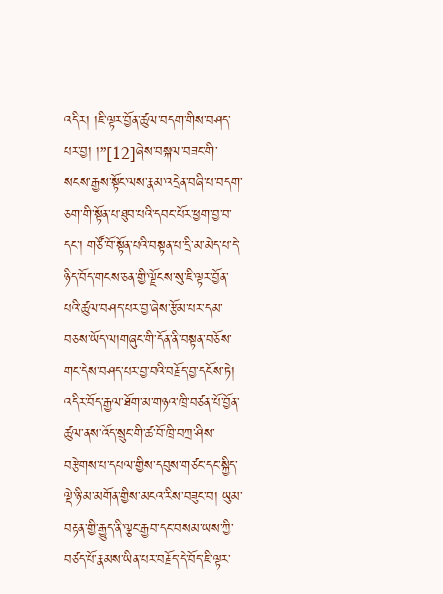འདིར། །ཇི་ལྟར་བྱོན་ཚུལ་བདག་གིས་བཤད་པར་བྱ། །”[12]ཞེས་བསྐལ་བཟང་གི་སངས་རྒྱས་སྟོང་ལས་རྣམ་འདྲེན་བཞི་པ་བདག་ཅག་གི་སྟོན་པ་ཐུབ་པའི་དབང་པོར་ཕྱག་བྱ་བ་དང་། གཙོ་བོ་སྟོན་པའི་བསྟན་པ་དྲི་མ་མེད་པ་དེ་ཉིད་བོད་གངས་ཅན་གྱི་ལྗོངས་སུ་ཇི་ལྟར་བྱོན་པའི་ཚུལ་བཤད་པར་བྱ་ཞེས་རྩོམ་པར་དམ་བཅས་ཡོད་ལ།གཞུང་གི་དོན་ནི་བསྟན་བཅོས་གང་དེས་བཤད་པར་བྱ་བའི་བརྗོད་བྱ་དངོས་ཏེ། འདིར་བོད་རྒྱལ་ཐོག་མ་གཉའ་ཁྲི་བཙན་པོ་བྱོན་ཚུལ་ནས་འོད་སྲུང་གི་ཚ་བོ་ཁྲི་བཀྲ་ཤིས་བརྩེགས་པ་དཔལ་གྱིས་དབུས་གཙང་དང་སྐྱིད་ལྡེ་ཉི་མ་མགོན་གྱིས་མངའ་རིས་བཟུང་བ། ཡུམ་བརྟན་གྱི་རྒྱུད་ནི་ལྕང་རྒྱབ་དང་བསམ་ཡས་ཀྱི་བཙད་པོ་རྣམས་ཡིན་པར་བརྗོད་དེ་བོད་ཇི་ལྟར་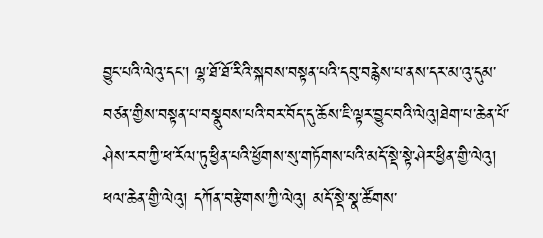བྱུང་པའི་ལེའུ་དང་། ལྷ་ཐོ་ཐོ་རིའི་སྐབས་བསྟན་པའི་དབུ་བརྙེས་པ་ནས་དར་མ་འུ་དུམ་བཙན་གྱིས་བསྟན་པ་བསྣུབས་པའི་བར་བོད་དུ་ཆོས་ཇི་ལྟར་བྱུང་བའི་ལེའུ།ཐེག་པ་ཆེན་པོ་ཤེས་རབ་ཀྱི་ཕ་རོལ་ཏུ་ཕྱིན་པའི་ཕྱོགས་སུ་གཏོགས་པའི་མདོ་སྡེ་སྟེ་ཤེར་ཕྱིན་གྱི་ལེའུ། ཕལ་ཆེན་གྱི་ལེའུ། དཀོན་བརྩེགས་ཀྱི་ལེའུ། མདོ་སྡེ་སྣ་ཚོགས་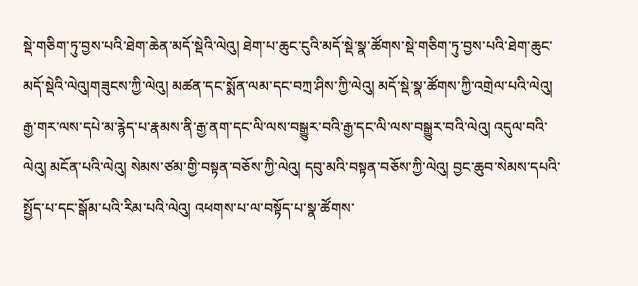སྡེ་གཅིག་ཏུ་བྱས་པའི་ཐེག་ཆེན་མདོ་སྡེའི་ལེའུ། ཐེག་པ་ཆུང་ངུའི་མདོ་སྡེ་སྣ་ཚོགས་སྡེ་གཅིག་ཏུ་བྱས་པའི་ཐེག་ཆུང་མདོ་སྡེའི་ལེའུ།གཟུངས་ཀྱི་ལེའུ། མཚན་དང་སྨོན་ལམ་དང་བཀྲ་ཤིས་ཀྱི་ལེའུ། མདོ་སྡེ་སྣ་ཚོགས་ཀྱི་འགྲེལ་པའི་ལེའུ། རྒྱ་གར་ལས་དཔེ་མ་རྙེད་པ་རྣམས་ནི་རྒྱ་ནག་དང་ལི་ལས་བསྒྱུར་བའི་རྒྱ་དང་ལི་ལས་བསྒྱུར་བའི་ལེའུ། འདུལ་བའི་ལེའུ། མངོན་པའི་ལེའུ། སེམས་ཙམ་གྱི་བསྟན་བཅོས་ཀྱི་ལེའུ། དབུ་མའི་བསྟན་བཅོས་ཀྱི་ལེའུ། བྱང་ཆུབ་སེམས་དཔའི་སྤྱོད་པ་དང་སྒོམ་པའི་རིམ་པའི་ལེའུ། འཕགས་པ་ལ་བསྟོད་པ་སྣ་ཚོགས་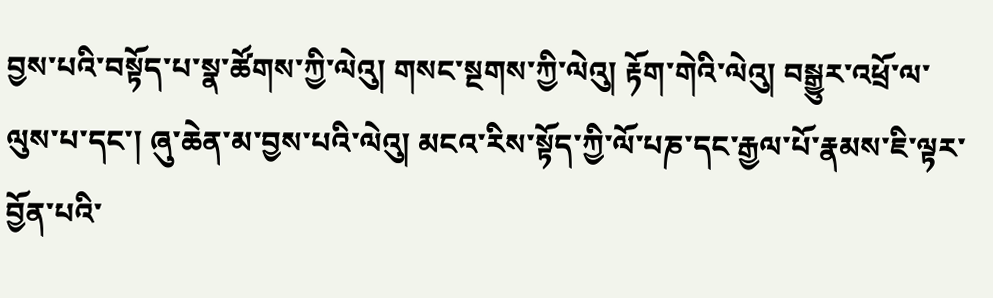བྱས་པའི་བསྟོད་པ་སྣ་ཚོགས་ཀྱི་ལེའུ། གསང་སྔགས་ཀྱི་ལེའུ། རྟོག་གེའི་ལེའུ། བསྒྱུར་འཕྲོ་ལ་ལུས་པ་དང་། ཞུ་ཆེན་མ་བྱས་པའི་ལེའུ། མངའ་རིས་སྟོད་ཀྱི་ལོ་པཎ་དང་རྒྱལ་པོ་རྣམས་ཇི་ལྟར་བྱོན་པའི་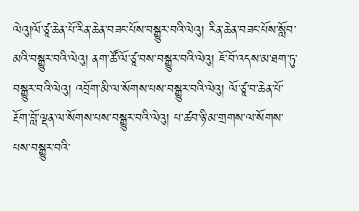ལེའུ།ལོ་ཙཱ་ཆེན་པོ་རིན་ཆེན་བཟང་པོས་བསྒྱུར་བའི་ལེའུ། རིན་ཆེན་བཟང་པོས་སློབ་མའི་བསྒྱུར་བའི་ལེའུ། ནག་ཚོ་ལོ་ཙཱ་བས་བསྒྱུར་བའི་ལེའུ། ཇོ་བོ་འདས་མ་ཐག་ཏུ་བསྒྱུར་བའི་ལེའུ། འབྲོག་མི་ལ་སོགས་པས་བསྒྱུར་བའི་ལེའུ། ལོ་ཙཱ་བ་ཆེན་པོ་རྔོག་བློ་ལྡན་ལ་སོགས་པས་བསྒྱུར་བའི་ལེའུ། པ་ཚབ་ཉི་མ་གྲགས་ལ་སོགས་པས་བསྒྱུར་བའི་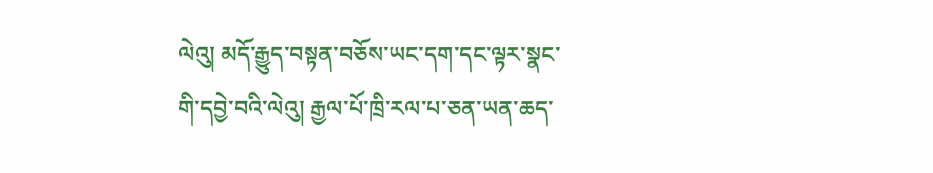ལེའུ། མདོ་རྒྱུད་བསྟན་བཅོས་ཡང་དག་དང་ལྟར་སྣང་གི་དབྱེ་བའི་ལེའུ། རྒྱལ་པོ་ཁྲི་རལ་པ་ཅན་ཡན་ཆད་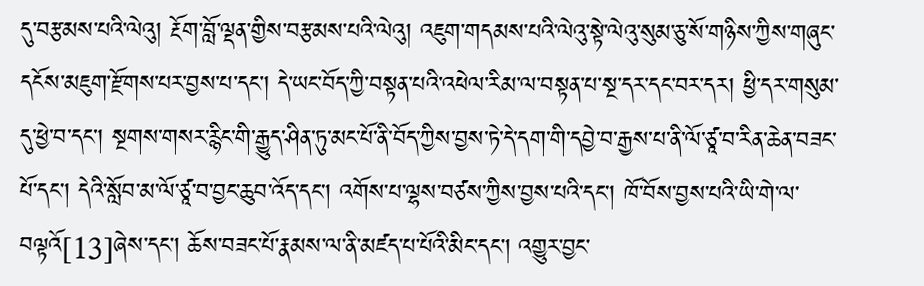དུ་བརྩམས་པའི་ལེའུ། རྔོག་བློ་ལྡན་གྱིས་བརྩམས་པའི་ལེའུ། འཇུག་གདམས་པའི་ལེའུ་སྟེ་ལེའུ་སུམ་ཅུ་སོ་གཉིས་ཀྱིས་གཞུང་དངོས་མཇུག་རྫོགས་པར་བྱས་པ་དང་། དེ་ཡང་བོད་ཀྱི་བསྟན་པའི་འཕེལ་རིམ་ལ་བསྟན་པ་སྔ་དར་དང་བར་དར། ཕྱི་དར་གསུམ་དུ་ཕྱེ་བ་དང་། སྔགས་གསར་རྙིང་གི་རྒྱུད་ཤིན་ཏུ་མང་པོ་ནི་བོད་ཀྱིས་བྱས་ཏེ་དེ་དག་གི་དབྱེ་བ་རྒྱས་པ་ནི་ལོ་ཙཱ་བ་རིན་ཆེན་བཟང་པོ་དང་། དེའི་སློབ་མ་ལོ་ཙཱ་བ་བྱང་ཆུབ་འོད་དང་། འགོས་པ་ལྷས་བཙས་ཀྱིས་བྱས་པའི་དང་། ཁོ་བོས་བྱས་པའི་ཡི་གེ་ལ་བལྟའོ[13]ཞེས་དང་། ཆོས་བཟང་པོ་རྣམས་ལ་ནི་མཛད་པ་པོའི་མིང་དང་། འགྱུར་བྱང་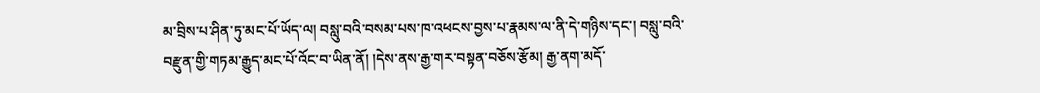མ་བྲིས་པ་ཤིན་ཏུ་མང་པོ་ཡོད་ལ། བསླུ་བའི་བསམ་པས་ཁ་འཕངས་བྱས་པ་རྣམས་ལ་ནི་དེ་གཉིས་དང་། བསླུ་བའི་བརྫུན་གྱི་གཏམ་རྒྱུད་མང་པོ་འོང་བ་ཡིན་ནོ། །དེས་ནས་རྒྱ་གར་བསྟན་བཅོས་རྩོམ། རྒྱ་ནག་མདོ་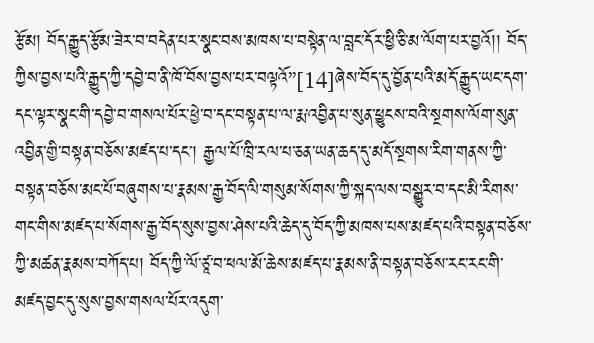རྩོམ། བོད་རྒྱུད་རྩོམ་ཟེར་བ་བདེན་པར་སྣང་བས་མཁས་པ་བསྟེན་ལ་བླང་དོར་ཕྱི་ཅི་མ་ལོག་པར་བྱའོ།། བོད་ཀྱིས་བྱས་པའི་རྒྱུད་ཀྱི་དབྱེ་བ་ནི་ཁོ་བོས་བྱས་པར་བལྟའོ”[14]ཞེས་བོད་དུ་བྱོན་པའི་མདོ་རྒྱུད་ཡང་དག་དང་ལྟར་སྣང་གི་དབྱེ་བ་གསལ་པོར་ཕྱེ་བ་དང་བསྟན་པ་ལ་རྨ་འབྱིན་པ་སུན་ཕྱུངས་བའི་སྔགས་ལོག་སུན་འབྱིན་གྱི་བསྟན་བཅོས་མཛད་པ་དང་། རྒྱལ་པོ་ཁྲི་རལ་པ་ཅན་ཡན་ཆད་དུ་མདོ་སྔགས་རིག་གནས་ཀྱི་བསྟན་བཅོས་མང་པོ་བཞུགས་པ་རྣམས་རྒྱ་བོད་ལི་གསུམ་སོགས་ཀྱི་སྐད་ལས་བསྒྱུར་བ་དང་མི་རིགས་གང་གིས་མཛད་པ་སོགས་རྒྱ་བོད་སུས་བྱས་ཤེས་པའི་ཆེད་དུ་བོད་ཀྱི་མཁས་པས་མཛད་པའི་བསྟན་བཅོས་ཀྱི་མཚན་རྣམས་བཀོད་པ། བོད་ཀྱི་ལོ་ཙཱ་བ་ཕལ་མོ་ཆེས་མཛད་པ་རྣམས་ནི་བསྟན་བཅོས་རང་རང་གི་མཛད་བྱང་དུ་སུས་བྱས་གསལ་པོར་འདུག་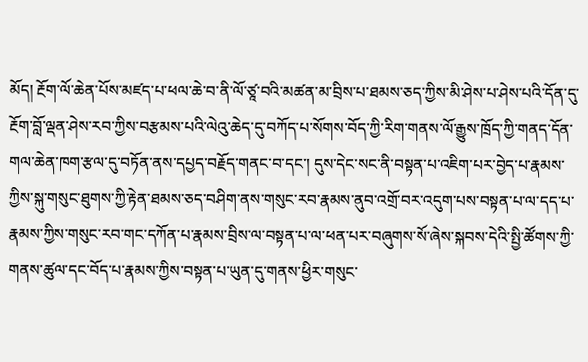མོད། རྔོག་ལོ་ཆེན་པོས་མཛད་པ་ཕལ་ཆེ་བ་ནི་ལོ་ཙཱ་བའི་མཚན་མ་བྲིས་པ་ཐམས་ཅད་ཀྱིས་མི་ཤེས་པ་ཤེས་པའི་དོན་དུ་རྔོག་བློ་ལྡན་ཤེས་རབ་ཀྱིས་བརྩམས་པའི་ལེའུ་ཆེད་དུ་བཀོད་པ་སོགས་བོད་ཀྱི་རིག་གནས་ལོ་རྒྱུས་ཁྲོད་ཀྱི་གནད་དོན་གལ་ཆེན་ཁག་རྩལ་དུ་བཏོན་ནས་དཔྱད་བརྗོད་གནང་བ་དང་། དུས་དེང་སང་ནི་བསྟན་པ་འཇིག་པར་བྱེད་པ་རྣམས་ཀྱིས་སྐུ་གསུང་ཐུགས་ཀྱི་རྟེན་ཐམས་ཅད་བཤིག་ནས་གསུང་རབ་རྣམས་ནུབ་འགྲོ་བར་འདུག་པས་བསྟན་པ་ལ་དད་པ་རྣམས་ཀྱིས་གསུང་རབ་གང་དཀོན་པ་རྣམས་བྲིས་ལ་བསྟན་པ་ལ་ཕན་པར་བཞུགས་སོ་ཞེས་སྐབས་དེའི་སྤྱི་ཚོགས་ཀྱི་གནས་ཚུལ་དང་བོད་པ་རྣམས་ཀྱིས་བསྟན་པ་ཡུན་དུ་གནས་ཕྱིར་གསུང་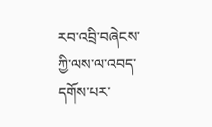རབ་འབྲི་བཞེངས་ཀྱི་ལས་ལ་འབད་དགོས་པར་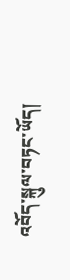འབོད་སྐུལ་བཏང་ཡོད།